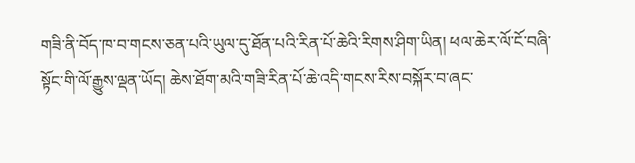གཟི་ནི་བོད་ཁ་བ་གངས་ཅན་པའི་ཡུལ་དུ་ཐོན་པའི་རིན་པོ་ཆེའི་རིགས་ཤིག་ཡིན། ཕལ་ཆེར་ལོ་ངོ་བཞི་སྟོང་གི་ལོ་རྒྱུས་ལྡན་ཡོད། ཆེས་ཐོག་མའི་གཟི་རིན་པོ་ཆེ་འདི་གངས་རིས་བསྐོར་བ་ཞང་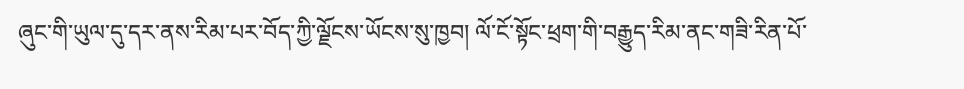ཞུང་གི་ཡུལ་དུ་དར་ནས་རིམ་པར་བོད་ཀྱི་ལྗོངས་ཡོངས་སུ་ཁྱབ། ལོ་ངོ་སྟོང་ཕྲག་གི་བརྒྱུད་རིམ་ནང་གཟི་རིན་པོ་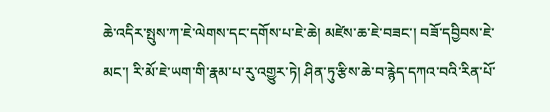ཆེ་འདིར་སྤུས་ཀ་ཇེ་ལེགས་དང་དགོས་པ་ཇེ་ཆེ། མཛེས་ཆ་ཇེ་བཟང་། བཟོ་དབྱིབས་ཇེ་མང་། རི་མོ་ཇེ་ཡག་གི་རྣམ་པ་རུ་འགྱུར་ཏེ། ཤིན་ཏུ་རྩིས་ཆེ་བ་རྙེད་དཀའ་བའི་རིན་པོ་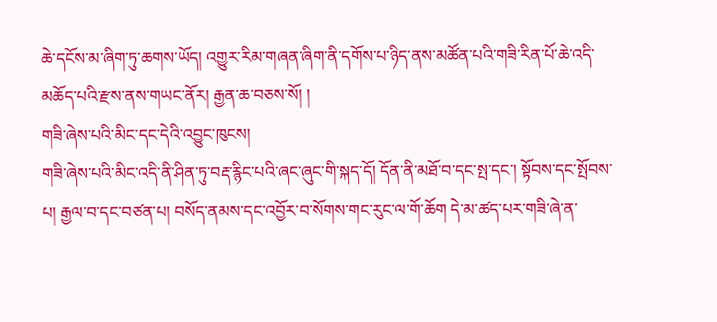ཆེ་དངོས་མ་ཞིག་ཏུ་ཆགས་ཡོད། འགྱུར་རིམ་གཞན་ཞིག་ནི་དགོས་པ་ཉིད་ནས་མཚོན་པའི་གཟི་རིན་པོ་ཆེ་འདི་མཆོད་པའི་རྫས་ནས་གཡང་ནོར། རྒྱན་ཆ་བཅས་སོ། །
གཟི་ཞེས་པའི་མིང་དང་དེའི་འབྱུང་ཁུངས།
གཟི་ཞེས་པའི་མིང་འདི་ནི་ཤིན་ཏུ་བརྡ་རྙིང་པའི་ཞང་ཞུང་གི་སྐད་དོ། དོན་ནི་མཐོ་བ་དང་སྤ་དང་། སྟོབས་དང་སྤོབས་པ། རྒྱལ་བ་དང་བཙན་པ། བསོད་ནམས་དང་འབྱོར་བ་སོགས་གང་རུང་ལ་གོ་ཆོག དེ་མ་ཚད་པར་གཟི་ཞེ་ན་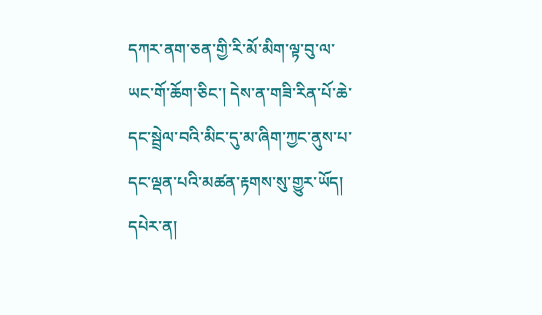དཀར་ནག་ཅན་གྱི་རི་མོ་མིག་ལྟ་བུ་ལ་ཡང་གོ་ཆོག་ཅིང་། དེས་ན་གཟི་རིན་པོ་ཆེ་དང་སྦྲེལ་བའི་མིང་དུ་མ་ཞིག་ཀྱང་ནུས་པ་དང་ལྡན་པའི་མཚན་རྟགས་སུ་གྱུར་ཡོད། དཔེར་ན།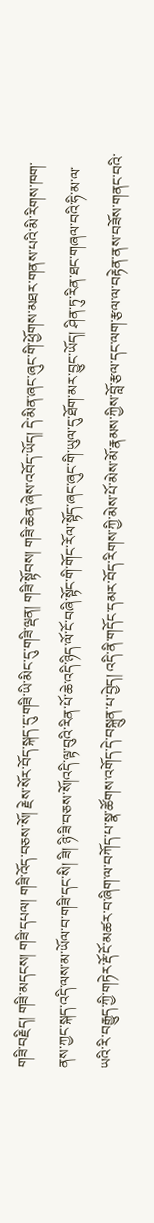གཟི་བརྗིད། གཟི་མདངས། གཟི་དཔལ། གཟི་འོད་བཅས་སོ། རྗེས་སོར་བོད་སྐད་དུ་གཟི་ཡི་མིང་དུ་གཟི་ལྡན། གཟི་སྟོབས། གཟི་ཆེན་ཞེས་འབོད་ཡོད། དེ་མིན་ཞང་ཞུང་གི་ཕྱོགས་མཐར་གནས་པའི་མི་རིགས་ཁག་ནས་ཀྱང་སྐད་འདི་ལས་མ་ཡོལ་བ་གཟི་དང་སི། ཟི། ཉི་ཟི་བཅས་སོ།འདི་ལྟ་བུའི་རིན་པོ་ཆེ་འདི་ཉིད་ལོ་ངོ་བཞི་སྟོང་གི་གོང་རོལ་སྟོད་ཞང་ཞུང་གི་ཡུལ་དུ་ཐོག་མར་བྱུང་ཡོད། ཤིན་ཏུ་རིན་ཐང་གཞལ་བའི་ཧི་མ་ལ་ཡའི་རི་བརྒྱུད་ཀྱི་གཏེར་རྡོ་ངོ་མཚར་བ་ཞིག་ལ་བཀོད་པ་སྣ་ཚོགས་འགོད་དེ་བསྐྲུན་པ་བྱེད། འདི་ནི་གདོང་དམར་བོད་རིགས་ཀྱི་མེས་པོ་མེས་མོ་རྣམས་ཀྱིས་བློ་རྩལ་དང་ལག་རྩལ་ལ་བརྟེན་ནས་བཟོས་གནང་བའི་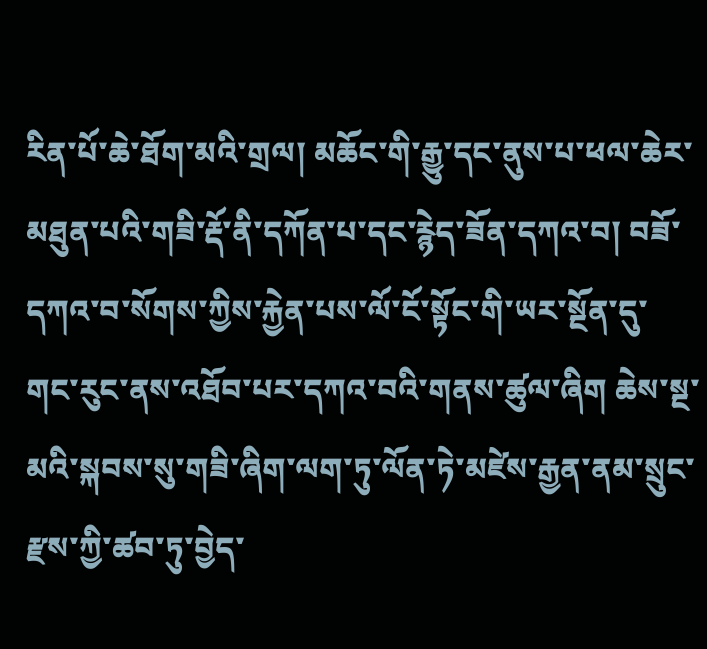རིན་པོ་ཆེ་ཐོག་མའི་གྲལ། མཆོང་གི་རྒྱུ་དང་ནུས་པ་ཕལ་ཆེར་མཐུན་པའི་གཟི་རྡོ་ནི་དཀོན་པ་དང་རྙེད་ཟོན་དཀའ་བ། བཟོ་དཀའ་བ་སོགས་ཀྱིས་རྐྱེན་པས་ལོ་ངོ་སྟོང་གི་ཡར་སྔོན་དུ་གང་རུང་ནས་འཐོབ་པར་དཀའ་བའི་གནས་ཚུལ་ཞིག ཆེས་སྔ་མའི་སྐབས་སུ་གཟི་ཞིག་ལག་ཏུ་ལོན་ཏེ་མཛེས་རྒྱན་ནམ་སྲུང་རྫས་ཀྱི་ཚབ་ཏུ་བྱེད་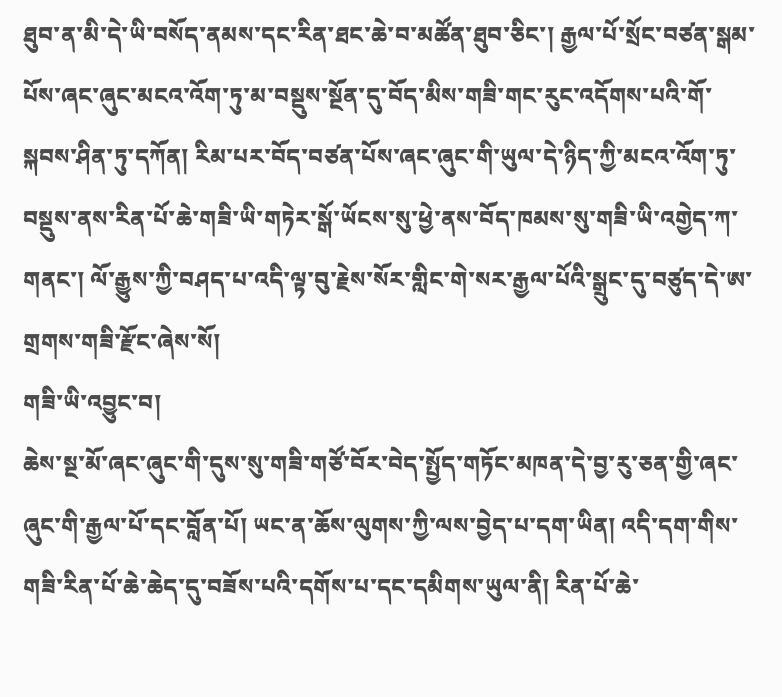ཐུབ་ན་མི་དེ་ཡི་བསོད་ནམས་དང་རིན་ཐང་ཆེ་བ་མཚོན་ཐུབ་ཅིང་། རྒྱལ་པོ་སྲོང་བཙན་སྒམ་པོས་ཞང་ཞུང་མངའ་འོག་ཏུ་མ་བསྡུས་སྔོན་དུ་བོད་མིས་གཟི་གང་རུང་འདོགས་པའི་གོ་སྐབས་ཤིན་ཏུ་དཀོན། རིམ་པར་བོད་བཙན་པོས་ཞང་ཞུང་གི་ཡུལ་དེ་ཉིད་ཀྱི་མངའ་འོག་ཏུ་བསྡུས་ནས་རིན་པོ་ཆེ་གཟི་ཡི་གཏེར་སྒོ་ཡོངས་སུ་ཕྱེ་ནས་བོད་ཁམས་སུ་གཟི་ཡི་འགྱེད་ཀ་གནང་། ལོ་རྒྱུས་ཀྱི་བཤད་པ་འདི་ལྟ་བུ་རྗེས་སོར་གླིང་གེ་སར་རྒྱལ་པོའི་སྒྲུང་དུ་བཙུད་དེ་ཨ་གྲགས་གཟི་རྫོང་ཞེས་སོ།
གཟི་ཡི་འབྱུང་བ།
ཆེས་སྔ་མོ་ཞང་ཞུང་གི་དུས་སུ་གཟི་གཙོ་བོར་བེད་སྤྱོད་གཏོང་མཁན་དེ་བྱ་རུ་ཅན་གྱི་ཞང་ཞུང་གི་རྒྱལ་པོ་དང་བློན་པོ། ཡང་ན་ཆོས་ལུགས་ཀྱི་ལས་བྱེད་པ་དག་ཡིན། འདི་དག་གིས་གཟི་རིན་པོ་ཆེ་ཆེད་དུ་བཟོས་པའི་དགོས་པ་དང་དམིགས་ཡུལ་ནི། རིན་པོ་ཆེ་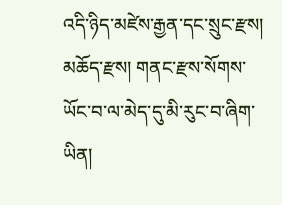འདི་ཉིད་མཛེས་རྒྱན་དང་སྲུང་རྫས། མཆོད་རྫས། གནང་རྫས་སོགས་ཡོང་བ་ལ་མེད་དུ་མི་རུང་བ་ཞིག་ཡིན།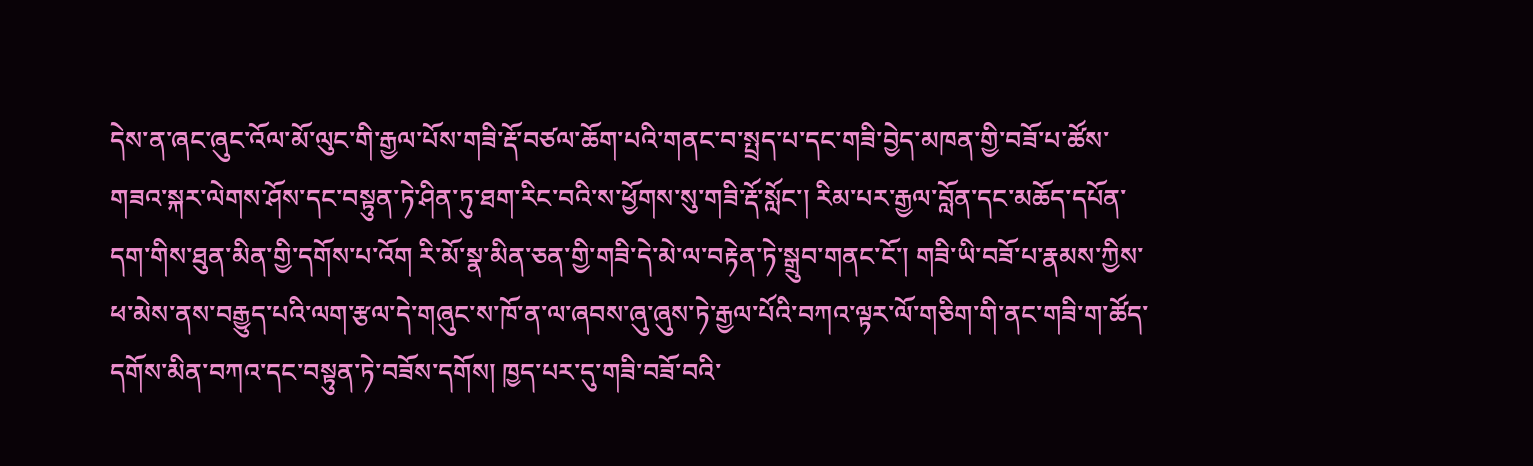དེས་ན་ཞང་ཞུང་འོལ་མོ་ལུང་གི་རྒྱལ་པོས་གཟི་རྡོ་བཙལ་ཆོག་པའི་གནང་བ་སྤྲད་པ་དང་གཟི་བྱེད་མཁན་གྱི་བཟོ་པ་ཚོས་གཟའ་སྐར་ལེགས་ཤོས་དང་བསྟུན་ཏེ་ཤིན་ཏུ་ཐག་རིང་བའི་ས་ཕྱོགས་སུ་གཟི་རྡོ་སློང་། རིམ་པར་རྒྱལ་བློན་དང་མཆོད་དཔོན་དག་གིས་ཐུན་མིན་གྱི་དགོས་པ་འོག རི་མོ་སྣ་མིན་ཅན་གྱི་གཟི་དེ་མེ་ལ་བརྟེན་ཏེ་སྒྲུབ་གནང་ངོ་། གཟི་ཡི་བཟོ་པ་རྣམས་ཀྱིས་ཕ་མེས་ནས་བརྒྱུད་པའི་ལག་རྩལ་དེ་གཞུང་ས་ཁོ་ན་ལ་ཞབས་ཞུ་ཞུས་ཏེ་རྒྱལ་པོའི་བཀའ་ལྟར་ལོ་གཅིག་གི་ནང་གཟི་ག་ཚོད་དགོས་མིན་བཀའ་དང་བསྟུན་ཏེ་བཟོས་དགོས། ཁྱད་པར་དུ་གཟི་བཟོ་བའི་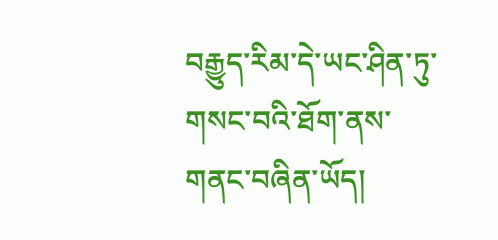བརྒྱུད་རིམ་དེ་ཡང་ཤིན་ཏུ་གསང་བའི་ཐོག་ནས་གནང་བཞིན་ཡོད།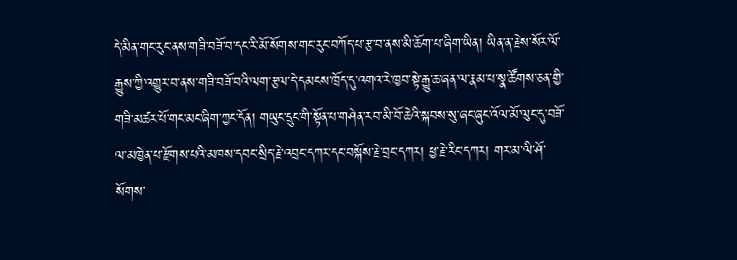དེ་མིན་གང་རུང་ནས་གཟི་བཟོ་བ་དང་རི་མོ་སོགས་གང་རུང་བཀོད་པ་རྩ་བ་ནས་མི་ཆོག་པ་ཞིག་ཡིན། ཡིན་ན་རྗེས་སོར་ལོ་རྒྱུས་ཀྱི་འགྱུར་བ་ནས་གཟི་བཟོ་བའི་ལག་རྩལ་དེ་དམངས་ཁྲོད་དུ་འགའ་རེ་ཁྱབ་སྟེ་རྒྱུ་ཆ་ཞན་ལ་རྣམ་པ་སྣ་ཚོགས་ཅན་གྱི་གཟི་མཚར་པོ་གང་མང་ཞིག་ཀྱང་དོན། གཡུང་དྲུང་གི་སྟོན་པ་གཤེན་རབ་མི་བོ་ཆེའི་སྐབས་སུ་ཞང་ཞུང་འོལ་མོ་ལུང་དུ་བཟོ་ལ་མཁྱེན་པ་རྫོགས་པའི་མཁས་དབང་སྲིད་རྗེ་འབྲང་དཀར་དང་བསྐོས་རྗེ་བྲང་དཀར། ཕྱ་རྗེ་རིང་དཀར། གར་མ་ལི་ཤོ་སོགས་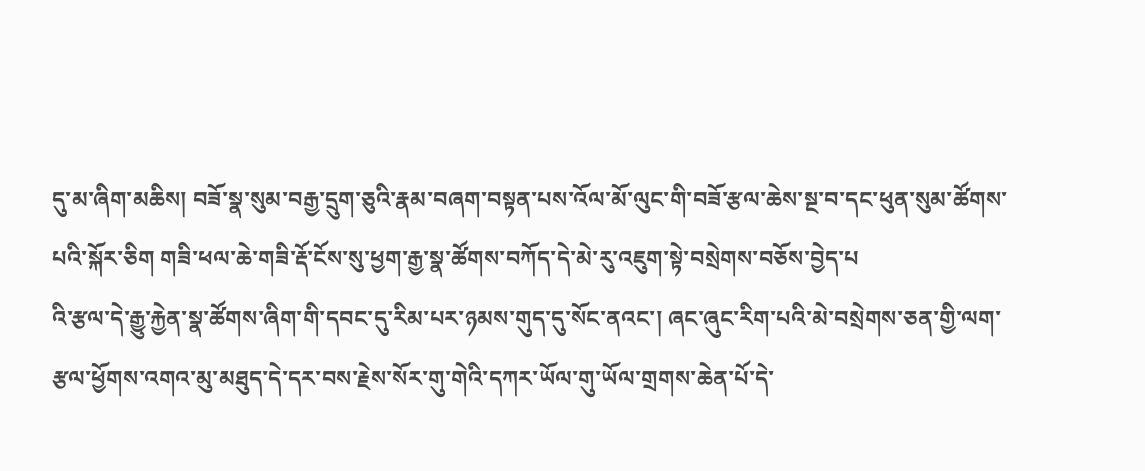དུ་མ་ཞིག་མཆིས། བཟོ་སྣ་སུམ་བརྒྱ་དྲུག་ཅུའི་རྣམ་བཞག་བསྟན་པས་འོལ་མོ་ལུང་གི་བཟོ་རྩལ་ཆེས་སྔ་བ་དང་ཕུན་སུམ་ཚོགས་པའི་སྐོར་ཅིག གཟི་ཕལ་ཆེ་གཟི་རྡོ་ངོས་སུ་ཕྱག་རྒྱ་སྣ་ཚོགས་བཀོད་དེ་མེ་རུ་འཇུག་སྟེ་བསྲེགས་བཅོས་བྱེད་པ
འི་རྩལ་དེ་རྒྱུ་རྐྱེན་སྣ་ཚོགས་ཞིག་གི་དབང་དུ་རིམ་པར་ཉམས་གུད་དུ་སོང་ནའང་། ཞང་ཞུང་རིག་པའི་མེ་བསྲེགས་ཅན་གྱི་ལག་རྩལ་ཕྱོགས་འགའ་མུ་མཐུད་དེ་དར་བས་རྗེས་སོར་གུ་གེའི་དཀར་ཡོལ་གུ་ཡོལ་གྲགས་ཆེན་པོ་དེ་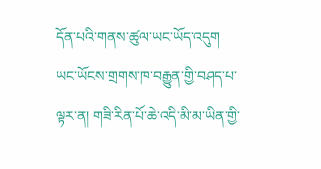དོན་པའི་གནས་ཚུལ་ཡང་ཡོད་འདུག
ཡང་ཡོངས་གྲགས་ཁ་བརྒྱུན་གྱི་བཤད་པ་ལྟར་ན། གཟི་རིན་པོ་ཆེ་འདི་མི་མ་ཡིན་གྱི་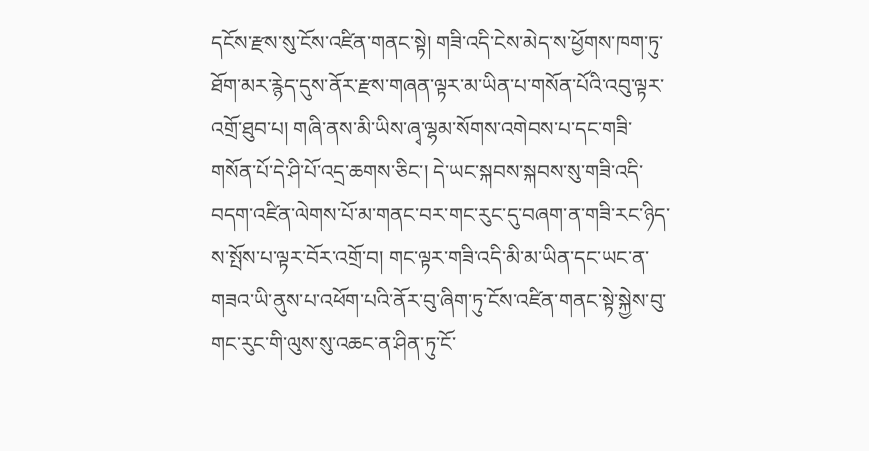དངོས་རྫས་སུ་ངོས་འཛིན་གནང་སྟེ། གཟི་འདི་ངེས་མེད་ས་ཕྱོགས་ཁག་ཏུ་ཐོག་མར་རྙེད་དུས་ནོར་རྫས་གཞན་ལྟར་མ་ཡིན་པ་གསོན་པོའི་འབུ་ལྟར་འགྲོ་ཐུབ་པ། གཞི་ནས་མི་ཡིས་ཞྭ་ལྷམ་སོགས་འགེབས་པ་དང་གཟི་གསོན་པོ་དེ་ཤི་པོ་འདྲ་ཆགས་ཅིང་། དེ་ཡང་སྐབས་སྐབས་སུ་གཟི་འདི་བདག་འཛིན་ལེགས་པོ་མ་གནང་བར་གང་རུང་དུ་བཞག་ན་གཟི་རང་ཉིད་ས་སྤོས་པ་ལྟར་བོར་འགྲོ་བ། གང་ལྟར་གཟི་འདི་མི་མ་ཡིན་དང་ཡང་ན་གཟའ་ཡི་ནུས་པ་འཕོག་པའི་ནོར་བུ་ཞིག་ཏུ་ངོས་འཛིན་གནང་སྟེ་སྐྱེས་བུ་གང་རུང་གི་ལུས་སུ་འཆང་ན་ཤིན་ཏུ་ངོ་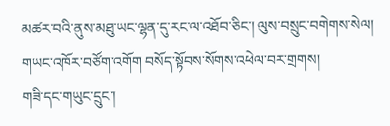མཚར་བའི་ནུས་མཐུ་ཡང་ལྷན་དུ་རང་ལ་འཐོབ་ཅིང་། ལུས་བསྲུང་བགེགས་སེལ། གཡང་འཁོར་བཙོག་འགོག བསོད་སྟོབས་སོགས་འཕེལ་བར་གྲགས།
གཟི་དང་གཡུང་དྲུང་།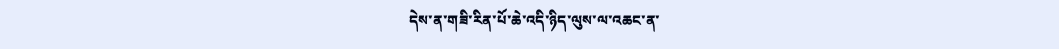དེས་ན་གཟི་རིན་པོ་ཆེ་འདི་ཉིད་ལུས་ལ་འཆང་ན་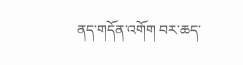ནད་གདོན་འགོག བར་ཆད་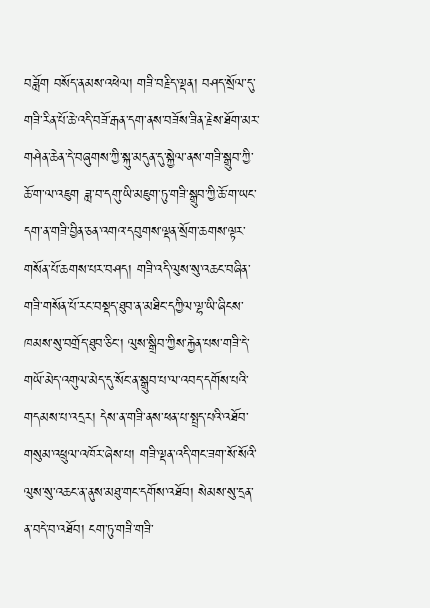བཟློག བསོད་ནམས་འཕེལ། གཟི་བརྗིད་ལྡན། བཤད་སྲོལ་དུ་གཟི་རིན་པོ་ཆེ་འདི་བཟོ་རྒན་དག་ནས་བཟོས་ཟིན་རྗེས་ཐོག་མར་གཤེན་ཆེན་དེ་བཞུགས་ཀྱི་སྐུ་མདུན་དུ་སྐྱེལ་ནས་གཟི་སྒྲུབ་ཀྱི་ཆོ་ག་ལ་འཇུག ཟླ་བ་དགུ་ཡི་མཇུག་ཏུ་གཟི་སྒྲུབ་ཀྱི་ཆོ་ག་ཡང་དག་ན་གཟི་བྱིན་ཅན་འགའ་དབུགས་ལྡན་སྲོག་ཆགས་ལྟར་གསོན་པོ་ཆགས་པར་བཤད། གཟི་འདི་ལུས་སུ་འཆང་བཞིན་གཟི་གསོན་པོ་རང་བསྡད་ཐུབ་ན་མཐིང་དཀྱིལ་ལྷ་ཡི་ཞིངས་ཁམས་སུ་བགྲོད་ཐུབ་ཅིང་། ལུས་སྒྲིབ་ཀྱིས་རྐྱེན་པས་གཟི་དེ་གཡོ་མེད་འགུལ་མེད་དུ་སོང་ན་སྒྲུབ་པ་ལ་འབད་དགོས་པའི་གདམས་པ་འདྲར། དེས་ན་གཟི་ནས་ཕན་པ་སྤྲད་པའི་འཐོབ་གསུམ་འཕྲུལ་འཁོར་ཞེས་པ། གཟི་ལྡན་འདི་གང་ཟག་སོ་སོའི་ལུས་སུ་འཆང་ན་ནུས་མཐུ་གང་དགོས་འཐོབ། སེམས་སུ་དྲན་ན་བདེ་བ་འཐོབ། ངག་ཏུ་གཟི་གཟི་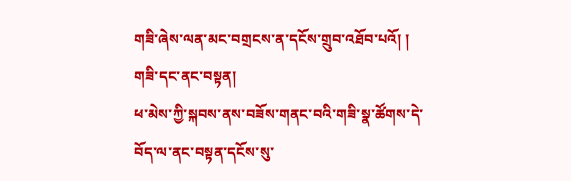གཟི་ཞེས་ལན་མང་བགྲངས་ན་དངོས་གྲུབ་འཐོབ་པའོ། །
གཟི་དང་ནང་བསྟན།
ཕ་མེས་ཀྱི་སྐབས་ནས་བཟོས་གནང་བའི་གཟི་སྣ་ཚོགས་དེ་བོད་ལ་ནང་བསྟན་དངོས་སུ་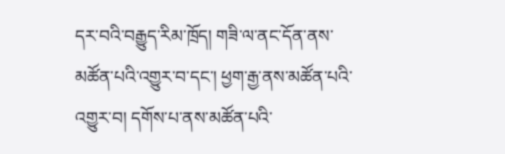དར་བའི་བརྒྱུད་རིམ་ཁྲོད། གཟི་ལ་ནང་དོན་ནས་མཚོན་པའི་འགྱུར་བ་དང་། ཕྱག་རྒྱ་ནས་མཚོན་པའི་འགྱུར་བ། དགོས་པ་ནས་མཚོན་པའི་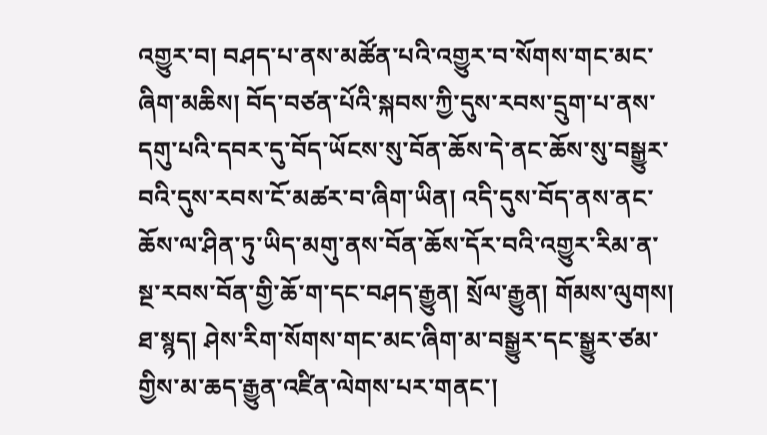འགྱུར་བ། བཤད་པ་ནས་མཚོན་པའི་འགྱུར་བ་སོགས་གང་མང་ཞིག་མཆིས། བོད་བཙན་པོའི་སྐབས་ཀྱི་དུས་རབས་དྲུག་པ་ནས་དགུ་པའི་དབར་དུ་བོད་ཡོངས་སུ་བོན་ཆོས་དེ་ནང་ཆོས་སུ་བསྒྱུར་བའི་དུས་རབས་ངོ་མཚར་བ་ཞིག་ཡིན། འདི་དུས་བོད་ནས་ནང་ཆོས་ལ་ཤིན་ཏུ་ཡིད་མགུ་ནས་བོན་ཆོས་དོར་བའི་འགྱུར་རིམ་ན་སྔ་རབས་བོན་གྱི་ཆོ་ག་དང་བཤད་རྒྱུན། སྲོལ་རྒྱུན། གོམས་ལུགས། ཐ་སྙད། ཤེས་རིག་སོགས་གང་མང་ཞིག་མ་བསྒྱུར་དང་སྒྱུར་ཙམ་གྱིས་མ་ཆད་རྒྱུན་འཛིན་ལེགས་པར་གནང་།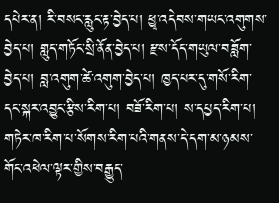དཔེར་ན། རི་བསང་རླུང་རྟ་བྱེད་པ། ཕྱྭ་འདེབས་གཡང་འགུགས་བྱེད་པ། གླུད་གཏོང་སྲི་ནོན་བྱེད་པ། རྫས་དོད་གཡུལ་བཟློག་བྱེད་པ། བླ་འགུག་ཚེ་འགུག་བྱེད་པ། ཁྱད་པར་དུ་གསོ་རིག་དང་སྐར་འབྱུང་རྩིས་རིག་པ། བཟོ་རིག་པ། ས་དཔྱད་རིག་པ། གཏེར་ཁ་རིག་པ་སོགས་རིག་པའི་གནས་དེ་དག་མ་ཉམས་གོང་འཕེལ་ལྟར་གྱིས་བརྒྱུད་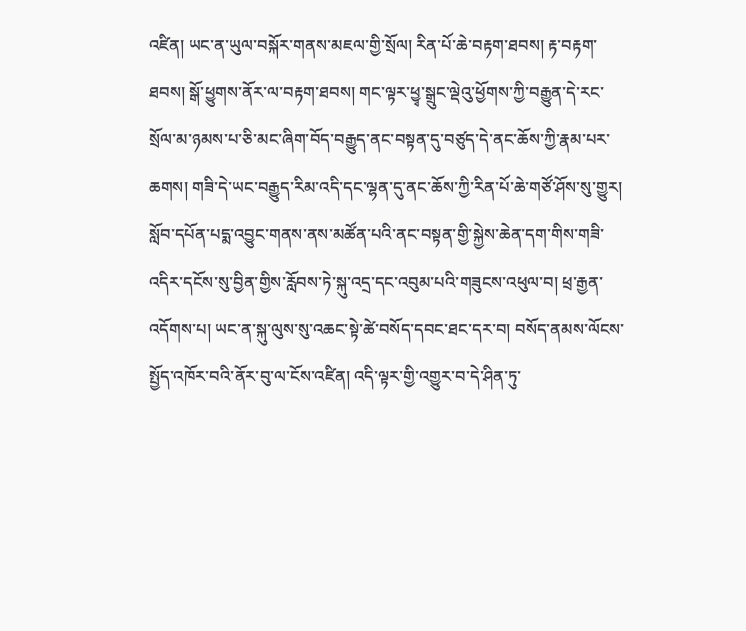འཛིན། ཡང་ན་ཡུལ་བསྐོར་གནས་མཇལ་གྱི་སྲོལ། རིན་པོ་ཆེ་བརྟག་ཐབས། རྟ་བརྟག་ཐབས། སྒོ་ཕྱུགས་ནོར་ལ་བརྟག་ཐབས། གང་ལྟར་ཕྱྭ་སྒྲུང་ལྡེའུ་ཕྱོགས་ཀྱི་བརྒྱུན་དེ་རང་སྲོལ་མ་ཉམས་པ་ཅི་མང་ཞིག་བོད་བརྒྱུད་ནང་བསྟན་དུ་བཙུད་དེ་ནང་ཆོས་ཀྱི་རྣམ་པར་ཆགས། གཟི་དེ་ཡང་བརྒྱུད་རིམ་འདི་དང་ལྷན་དུ་ནང་ཆོས་ཀྱི་རིན་པོ་ཆེ་གཙོ་ཤོས་སུ་གྱུར། སློབ་དཔོན་པདྨ་འབྱུང་གནས་ནས་མཚོན་པའི་ནང་བསྟན་གྱི་སྐྱེས་ཆེན་དག་གིས་གཟི་འདིར་དངོས་སུ་བྱིན་གྱིས་རློབས་ཏེ་སྐུ་འདྲ་དང་འབུམ་པའི་གཟུངས་འཕུལ་བ། ཕྲ་རྒྱན་འདོགས་པ། ཡང་ན་སྐུ་ལུས་སུ་འཆང་སྟེ་ཚེ་བསོད་དབང་ཐང་དར་བ། བསོད་ནམས་ལོངས་སྤྱོད་འཁོར་བའི་ནོར་བུ་ལ་ངོས་འཛིན། འདི་ལྟར་གྱི་འགྱུར་བ་དེ་ཤིན་ཏུ་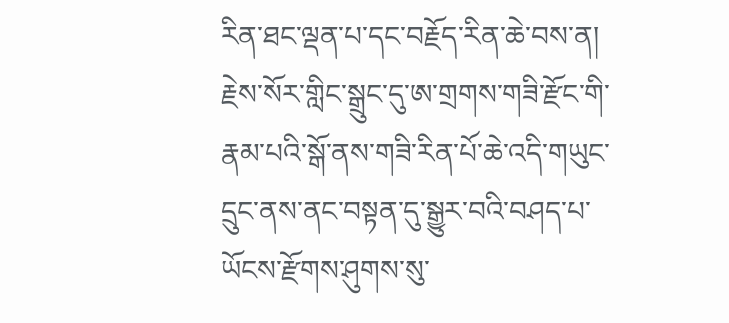རིན་ཐང་ལྡན་པ་དང་བརྗོད་རིན་ཆེ་བས་ན། རྗེས་སོར་གླིང་སྒྲུང་དུ་ཨ་གྲགས་གཟི་རྫོང་གི་རྣམ་པའི་སྒོ་ནས་གཟི་རིན་པོ་ཆེ་འདི་གཡུང་དྲུང་ནས་ནང་བསྟན་དུ་སྒྱུར་བའི་བཤད་པ་ཡོངས་རྫོགས་ཤུགས་སུ་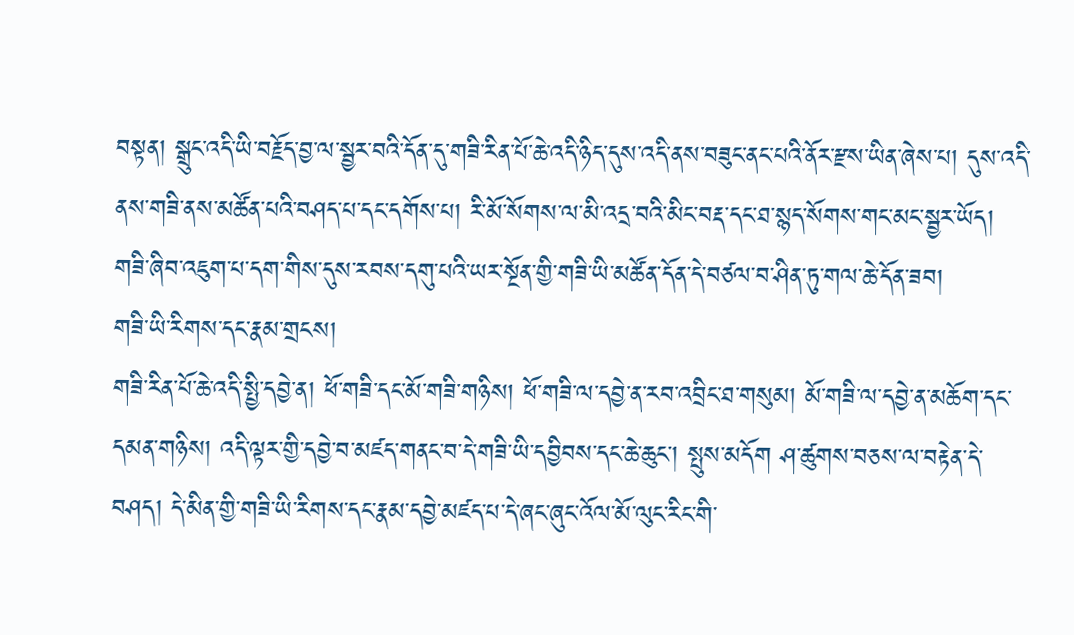བསྟན། སྒྲུང་འདི་ཡི་བརྗོད་བྱ་ལ་སྦྱར་བའི་དོན་དུ་གཟི་རིན་པོ་ཆེ་འདི་ཉིད་དུས་འདི་ནས་བཟུང་ནང་པའི་ནོར་རྫས་ཡིན་ཞེས་པ། དུས་འདི་ནས་གཟི་ནས་མཚོན་པའི་བཤད་པ་དང་དགོས་པ། རི་མོ་སོགས་ལ་མི་འདྲ་བའི་མིང་བརྡ་དང་ཐ་སྙད་སོགས་གང་མང་སྦྱར་ཡོད། གཟི་ཞིབ་འཇུག་པ་དག་གིས་དུས་རབས་དགུ་པའི་ཡར་སྔོན་གྱི་གཟི་ཡི་མཚོན་དོན་དེ་བཙལ་བ་ཤིན་ཏུ་གལ་ཆེ་དོན་ཟབ།
གཟི་ཡི་རིགས་དང་རྣམ་གྲངས།
གཟི་རིན་པོ་ཆེ་འདི་སྤྱི་དབྱེ་ན། ཕོ་གཟི་དང་མོ་གཟི་གཉིས། ཕོ་གཟི་ལ་དབྱེ་ན་རབ་འབྲིང་ཐ་གསུམ། མོ་གཟི་ལ་དབྱེ་ན་མཆོག་དང་དམན་གཉིས། འདི་ལྟར་གྱི་དབྱེ་བ་མཛད་གནང་བ་དེ་གཟི་ཡི་དབྱིབས་དང་ཆེ་ཆུང་། སྤུས་མདོག ཤ་ཚུགས་བཅས་ལ་བརྟེན་དེ་བཤད། དེ་མིན་གྱི་གཟི་ཡི་རིགས་དང་རྣམ་དབྱེ་མཛད་པ་དེ་ཞང་ཞུང་འོལ་མོ་ལུང་རིང་གི་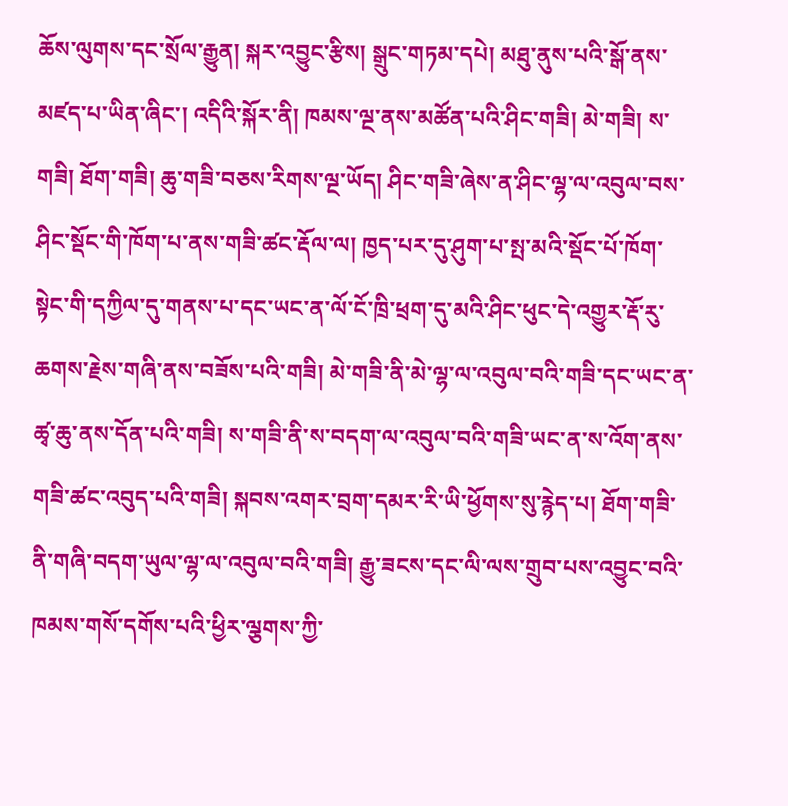ཆོས་ལུགས་དང་སྲོལ་རྒྱུན། སྐར་འབྱུང་རྩིས། སྒྲུང་གཏམ་དཔེ། མཐུ་ནུས་པའི་སྒོ་ནས་མཛད་པ་ཡིན་ཞིང་། འདིའི་སྐོར་ནི། ཁམས་ལྔ་ནས་མཚོན་པའི་ཤིང་གཟི། མེ་གཟི། ས་གཟི། ཐོག་གཟི། ཆུ་གཟི་བཅས་རིགས་ལྔ་ཡོད། ཤིང་གཟི་ཞེས་ན་ཤིང་ལྷ་ལ་འབུལ་བས་ཤིང་སྡོང་གི་ཁོག་པ་ནས་གཟི་ཚང་རྡོལ་ལ། ཁྱད་པར་དུ་ཤུག་པ་སྤ་མའི་སྡོང་པོ་ཁོག་སྟེང་གི་དཀྱིལ་དུ་གནས་པ་དང་ཡང་ན་ལོ་ངོ་ཁྲི་ཕྲག་དུ་མའི་ཤིང་ཕུང་དེ་འགྱུར་རྡོ་རུ་ཆགས་རྗེས་གཞི་ནས་བཟོས་པའི་གཟི། མེ་གཟི་ནི་མེ་ལྷ་ལ་འབུལ་བའི་གཟི་དང་ཡང་ན་ཚྭ་ཆུ་ནས་དོན་པའི་གཟི། ས་གཟི་ནི་ས་བདག་ལ་འབུལ་བའི་གཟི་ཡང་ན་ས་འོག་ནས་གཟི་ཚང་འབུད་པའི་གཟི། སྐབས་འགར་བྲག་དམར་རི་ཡི་ཕྱོགས་སུ་རྙེད་པ། ཐོག་གཟི་ནི་གཞི་བདག་ཡུལ་ལྷ་ལ་འབུལ་བའི་གཟི། རྒྱུ་ཟངས་དང་ལི་ལས་གྲུབ་པས་འབྱུང་བའི་ཁམས་གསོ་དགོས་པའི་ཕྱིར་ལྕགས་ཀྱི་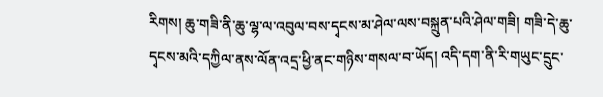རིགས། ཆུ་གཟི་ནི་ཆུ་ལྷ་ལ་འབུལ་བས་དྭངས་མ་ཤེལ་ལས་བསྐྲུན་པའི་ཤེལ་གཟི། གཟི་དེ་ཆུ་དྭངས་མའི་དཀྱིལ་ནས་ལོན་འདྲ་ཕྱི་ནང་གཉིས་གསལ་བ་ཡོད། འདི་དག་ནི་རི་གཡུང་དྲུང་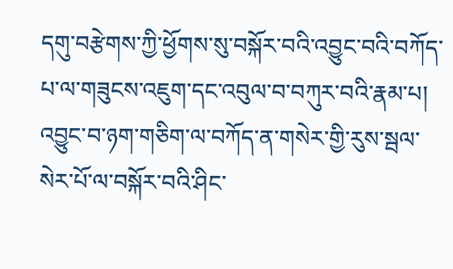དགུ་བརྩེགས་ཀྱི་ཕྱོགས་སུ་བསྐོར་བའི་འབྱུང་བའི་བཀོད་པ་ལ་གཟུངས་འཇུག་དང་འབུལ་བ་བཀུར་བའི་རྣམ་པ། འབྱུང་བ་ཉག་གཅིག་ལ་བཀོད་ན་གསེར་གྱི་རུས་སྦལ་སེར་པོ་ལ་བསྐོར་བའི་ཤིང་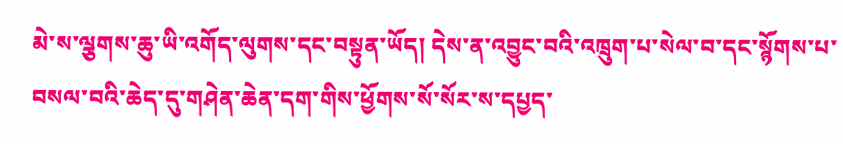མེ་ས་ལྕགས་ཆུ་ཡི་འགོད་ལུགས་དང་བསྟུན་ཡོད། དེས་ན་འབྱུང་བའི་འཁྲུག་པ་སེལ་བ་དང་སྙོགས་པ་བསལ་བའི་ཆེད་དུ་གཤེན་ཆེན་དག་གིས་ཕྱོགས་སོ་སོར་ས་དཔྱད་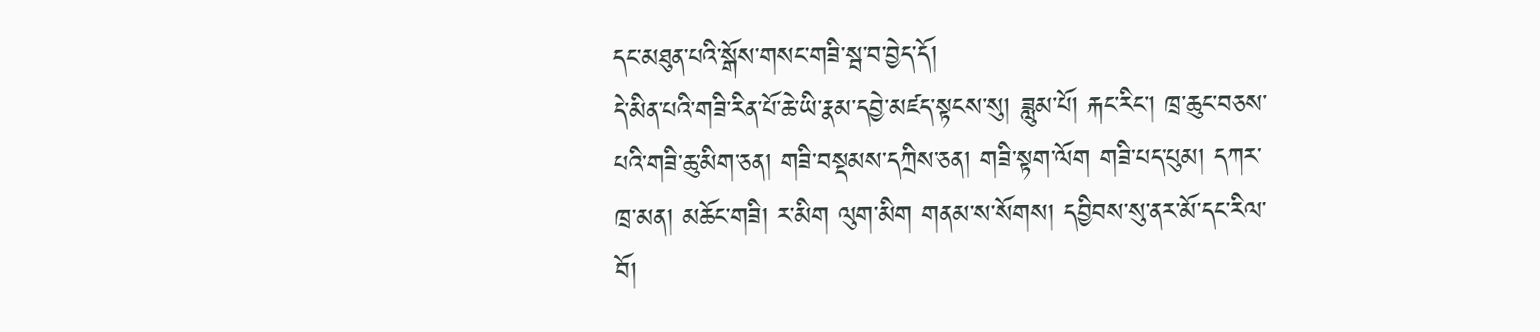དང་མཐུན་པའི་སྒོས་གསང་གཟི་སྦ་བ་བྱེད་དོ།
དེ་མིན་པའི་གཟི་རིན་པོ་ཆེ་ཡི་རྣམ་དབྱེ་མཛད་སྟངས་སུ། ཟླུམ་པོ། རྐང་རིང་། ཁྲ་ཆུང་བཅས་པའི་གཟི་ཆུ་མིག་ཅན། གཟི་བསྡམས་དཀྲིས་ཅན། གཟི་སྟག་ལོག གཟི་པད་པུམ། དཀར་ཁྲ་མན། མཆོང་གཟི། ར་མིག ལུག་མིག གནམ་ས་སོགས། དབྱིབས་སུ་ནར་མོ་དང་རིལ་བོ།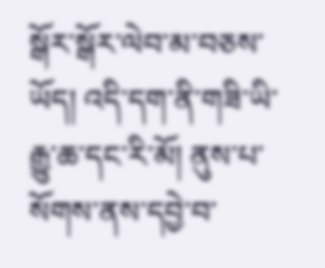སྒོར་སྒོར་ལེབ་མ་བཅས་ཡོད། འདི་དག་ནི་གཟི་ཡི་རྒྱུ་ཆ་དང་རི་མོ། ནུས་པ་སོགས་ནས་དབྱེ་བ་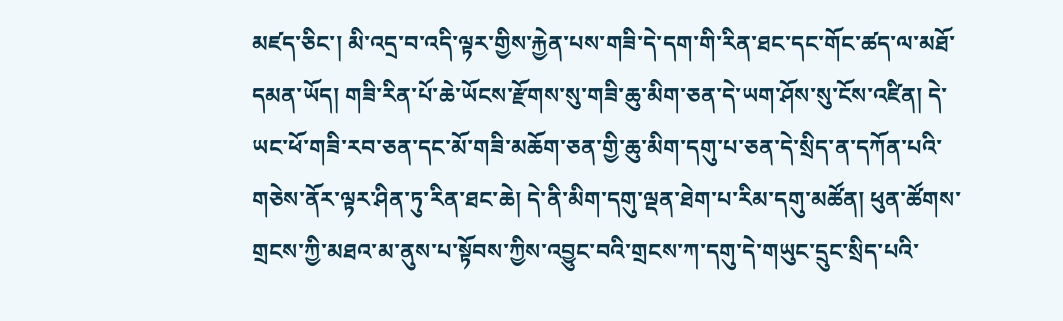མཛད་ཅིང་། མི་འདྲ་བ་འདི་ལྟར་གྱིས་རྐྱེན་པས་གཟི་དེ་དག་གི་རིན་ཐང་དང་གོང་ཚད་ལ་མཐོ་དམན་ཡོད། གཟི་རིན་པོ་ཆེ་ཡོངས་རྫོགས་སུ་གཟི་ཆུ་མིག་ཅན་དེ་ཡག་ཤོས་སུ་ངོས་འཛིན། དེ་ཡང་ཕོ་གཟི་རབ་ཅན་དང་མོ་གཟི་མཆོག་ཅན་གྱི་ཆུ་མིག་དགུ་པ་ཅན་དེ་སྲིད་ན་དཀོན་པའི་གཅེས་ནོར་ལྟར་ཤིན་ཏུ་རིན་ཐང་ཆེ། དེ་ནི་མིག་དགུ་ལྡན་ཐེག་པ་རིམ་དགུ་མཚོན། ཕུན་ཚོགས་གྲངས་ཀྱི་མཐའ་མ་ནུས་པ་སྟོབས་ཀྱིས་འབྱུང་བའི་གྲངས་ཀ་དགུ་དེ་གཡུང་དྲུང་སྲིད་པའི་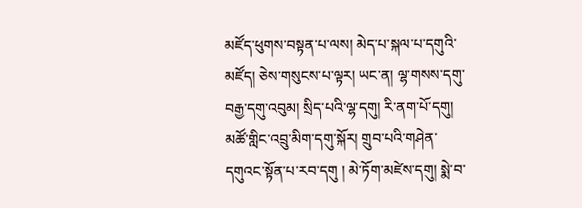མཛོད་ཕུགས་བསྟན་པ་ལས། མེད་པ་སྐལ་པ་དགུའི་མཛོད། ཅེས་གསུངས་པ་ལྟར། ཡང་ན། ལྷ་གསས་དགུ་བརྒྱ་དགུ་འབུམ། སྲིད་པའི་ལྷ་དགུ། རི་ནག་པོ་དགུ། མཚོ་གླིང་འབྲུ་མིག་དགུ་སྐོར། གྲུབ་པའི་གཤེན་དགུའང་སྟོན་པ་རབ་དགུ ། མེ་ཏོག་མཛེས་དགུ། སྨེ་བ་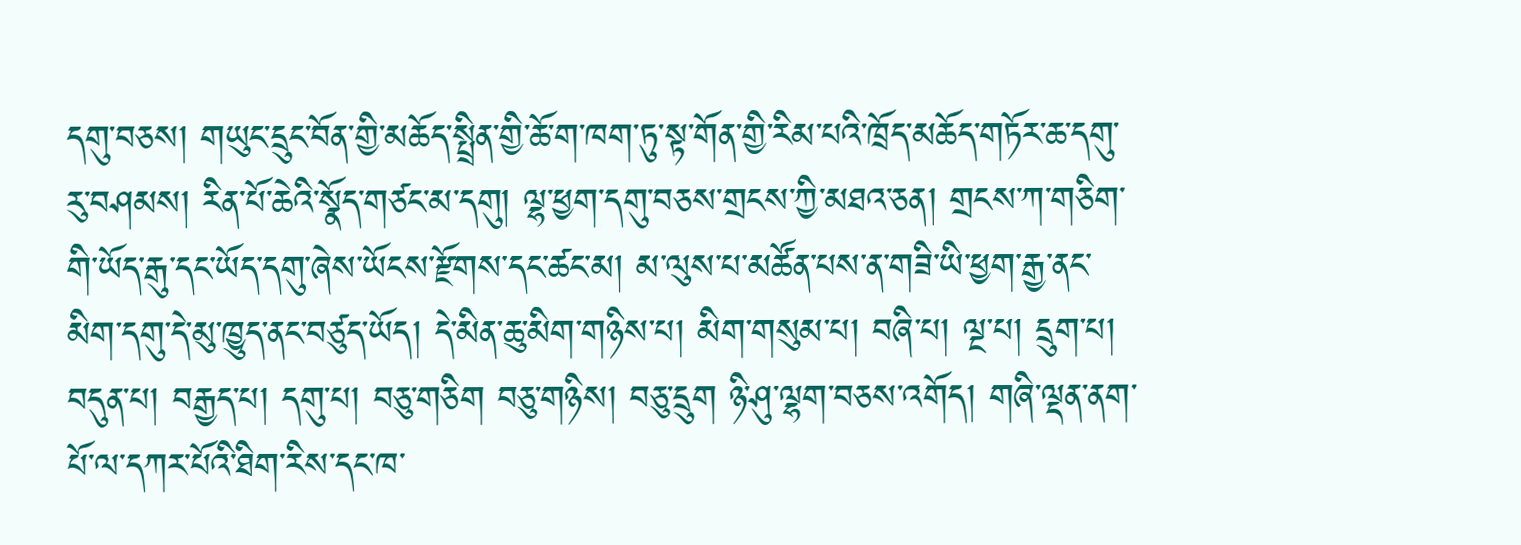དགུ་བཅས། གཡུང་དྲུང་བོན་གྱི་མཆོད་སྤྲིན་གྱི་ཆོ་ག་ཁག་ཏུ་སྟ་གོན་གྱི་རིམ་པའི་ཁྲོད་མཆོད་གཏོར་ཆ་དགུ་རུ་བཤམས། རིན་པོ་ཆེའི་སྣོད་གཙང་མ་དགུ། ལྷ་ཕྱག་དགུ་བཅས་གྲངས་ཀྱི་མཐའ་ཅན། གྲངས་ཀ་གཅིག་གི་ཡོད་རྒུ་དང་ཡོད་དགུ་ཞེས་ཡོངས་རྫོགས་དང་ཚང་མ། མ་ལུས་པ་མཚོན་པས་ན་གཟི་ཡི་ཕྱག་རྒྱ་ནང་མིག་དགུ་དེ་མུ་ཁྱུད་ནང་བཙུད་ཡོད། དེ་མིན་ཆུ་མིག་གཉིས་པ། མིག་གསུམ་པ། བཞི་པ། ལྔ་པ། དྲུག་པ། བདུན་པ། བརྒྱད་པ། དགུ་པ། བཅུ་གཅིག བཅུ་གཉིས། བཅུ་དྲུག ཉི་ཤུ་ལྷག་བཅས་འགོད། གཞི་ལྡན་ནག་པོ་ལ་དཀར་པོའི་ཐིག་རིས་དང་ཁ་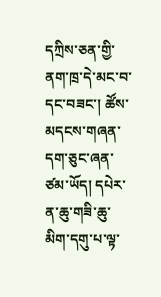དཀྲིས་ཅན་གྱི་ནག་ཁྲ་དེ་མང་བ་དང་བཟང་། ཚོས་མདངས་གཞན་དག་ཅུང་ཞན་ཙམ་ཡོད། དཔེར་ན་ཆུ་གཟི་ཆུ་མིག་དགུ་པ་ལྟ་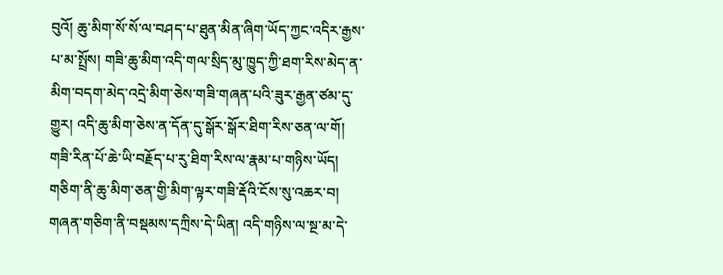བུའོ། ཆུ་མིག་སོ་སོ་ལ་བཤད་པ་ཐུན་མིན་ཞིག་ཡོད་ཀྱང་འདིར་རྒྱས་པ་མ་སྤྲོས། གཟི་ཆུ་མིག་འདི་གལ་སྲིད་མུ་ཁྱུད་ཀྱི་ཐག་རིས་མེད་ན་མིག་བདག་མེད་འདྲེ་མིག་ཅེས་གཟི་གཞན་པའི་ཟུར་རྒྱན་ཙམ་དུ་གྱུར། འདི་ཆུ་མིག་ཅེས་ན་དོན་དུ་སྒོར་སྒོར་ཐིག་རིས་ཅན་ལ་གོ། གཟི་རིན་པོ་ཆེ་ཡི་བརྗོད་པ་རུ་ཐིག་རིས་ལ་རྣམ་པ་གཉིས་ཡོད། གཅིག་ནི་ཆུ་མིག་ཅན་གྱི་མིག་ལྟར་གཟི་རྡོའི་ངོས་སུ་འཆར་བ། གཞན་གཅིག་ནི་བསྡམས་དཀྲིས་དེ་ཡིན། འདི་གཉིས་ལ་སྔ་མ་དེ་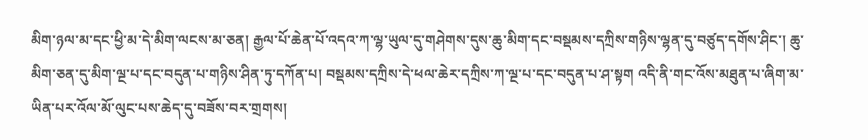མིག་ཉལ་མ་དང་ཕྱི་མ་དེ་མིག་ལངས་མ་ཅན། རྒྱལ་པོ་ཆེན་པོ་འདའ་ཀ་ལྷ་ཡུལ་དུ་གཤེགས་དུས་ཆུ་མིག་དང་བསྡམས་དཀྲིས་གཉིས་ལྷན་དུ་བཙུད་དགོས་ཤིང་། ཆུ་མིག་ཅན་དུ་མིག་ལྔ་པ་དང་བདུན་པ་གཉིས་ཤིན་ཏུ་དཀོན་པ། བསྡམས་དཀྲིས་དེ་ཕལ་ཆེར་དཀྲིས་ཀ་ལྔ་པ་དང་བདུན་པ་ཤ་སྟག འདི་ནི་གང་འོས་མཐུན་པ་ཞིག་མ་ཡིན་པར་འོལ་མོ་ལུང་པས་ཆེད་དུ་བཟོས་བར་གྲགས།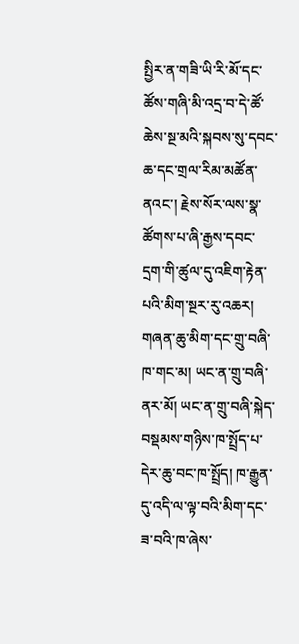སྤྱིར་ན་གཟི་ཡི་རི་མོ་དང་ཚོས་གཞི་མི་འདྲ་བ་དེ་ཚོ་ཆེས་སྔ་མའི་སྐབས་སུ་དབང་ཆ་དང་གྲལ་རིམ་མཚོན་ནའང་། རྗེས་སོར་ལས་སྣ་ཚོགས་པ་ཞི་རྒྱས་དབང་དྲག་གི་ཚུལ་དུ་འཇིག་རྟེན་པའི་མིག་སྔར་རུ་འཆར། གཞན་ཆུ་མིག་དང་གྲུ་བཞི་ཁ་གང་མ། ཡང་ན་གྲུ་བཞི་ནར་མོ། ཡང་ན་གྲུ་བཞི་སྐེད་བསྡམས་གཉིས་ཁ་སྤྲོད་པ་དེར་ཆུ་བང་ཁ་སྤྲོད། ཁ་རྒྱུན་དུ་འདི་ལ་ལྟ་བའི་མིག་དང་ཟ་བའི་ཁ་ཞེས་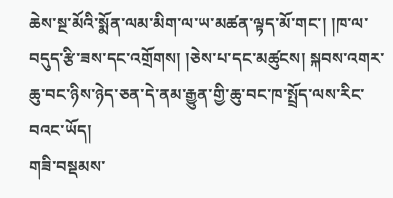ཆེས་སྔ་མོའི་སྨོན་ལམ་མིག་ལ་ཡ་མཚན་ལྟད་མོ་གང་། །ཁ་ལ་བདུད་རྩི་ཟས་དང་འགྲོགས། །ཅེས་པ་དང་མཚུངས། སྐབས་འགར་ཆུ་བང་ཉིས་ཉེད་ཅན་དེ་ནམ་རྒྱུན་གྱི་ཆུ་བང་ཁ་སྤྲོད་ལས་རིང་བའང་ཡོད།
གཟི་བསྡམས་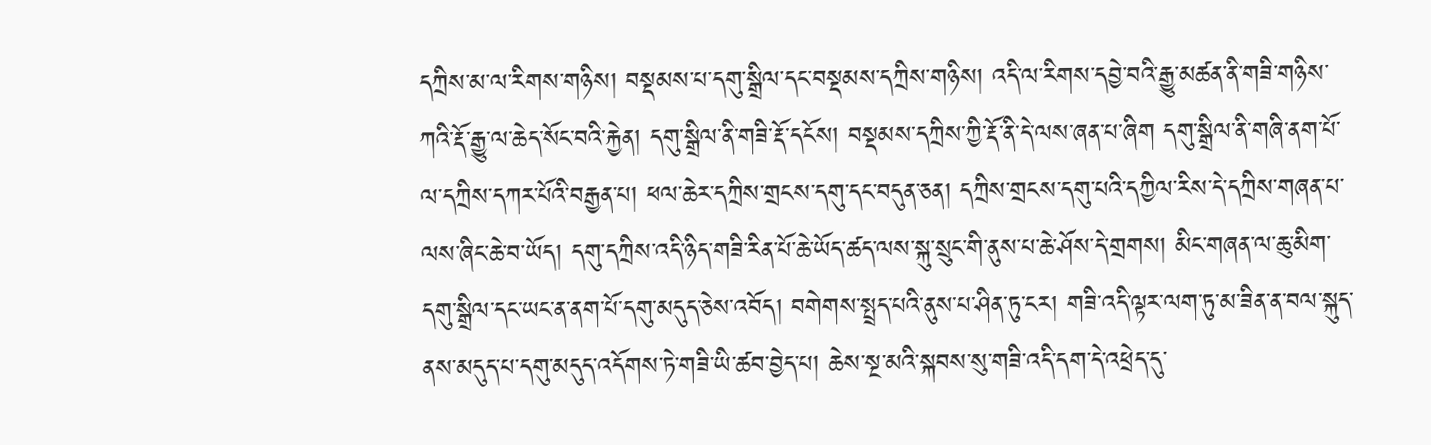དཀྲིས་མ་ལ་རིགས་གཉིས། བསྡམས་པ་དགུ་སྒྲིལ་དང་བསྡམས་དཀྲིས་གཉིས། འདི་ལ་རིགས་དབྱེ་བའི་རྒྱུ་མཚན་ནི་གཟི་གཉིས་ཀའི་རྡོ་རྒྱུ་ལ་ཆེད་སོང་བའི་རྐྱེན། དགུ་སྒྲིལ་ནི་གཟི་རྡོ་དངོས། བསྡམས་དཀྲིས་ཀྱི་རྡོ་ནི་དེ་ལས་ཞན་པ་ཞིག དགུ་སྒྲིལ་ནི་གཞི་ནག་པོ་ལ་དཀྲིས་དཀར་པོའི་བརྒྱན་པ། ཕལ་ཆེར་དཀྲིས་གྲངས་དགུ་དང་བདུན་ཅན། དཀྲིས་གྲངས་དགུ་པའི་དཀྱིལ་རིས་དེ་དཀྲིས་གཞན་པ་ལས་ཞིང་ཆེ་བ་ཡོད། དགུ་དཀྲིས་འདི་ཉིད་གཟི་རིན་པོ་ཆེ་ཡོད་ཚད་ལས་སྐུ་སྲུང་གི་ནུས་པ་ཆེ་ཤོས་དེ་གྲགས། མིང་གཞན་ལ་ཆུ་མིག་དགུ་སྒྲིལ་དང་ཡང་ན་ནག་པོ་དགུ་མདུད་ཅེས་འབོད། བགེགས་སྤྲད་པའི་ནུས་པ་ཤིན་ཏུ་ངར། གཟི་འདི་ལྟར་ལག་ཏུ་མ་ཟིན་ན་བལ་སྐུད་ནས་མདུད་པ་དགུ་མདུད་འདོགས་ཏེ་གཟི་ཡི་ཚབ་བྱེད་པ། ཆེས་སྔ་མའི་སྐབས་སུ་གཟི་འདི་དག་དེ་འཕྲེད་དུ་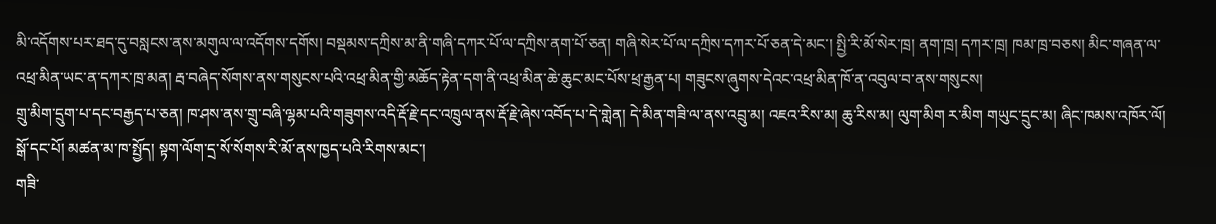མི་འདོགས་པར་ཐད་དུ་བསླངས་ནས་མགུལ་ལ་འདོགས་དགོས། བསྡམས་དཀྲིས་མ་ནི་གཞི་དཀར་པོ་ལ་དཀྲིས་ནག་པོ་ཅན། གཞི་སེར་པོ་ལ་དཀྲིས་དཀར་པོ་ཅན་དེ་མང་། སྤྱི་རི་མོ་སེར་ཁྲ། ནག་ཁྲ། དཀར་ཁྲ། ཁམ་ཁྲ་བཅས། མིང་གཞན་ལ་འཕྲ་མིན་ཡང་ན་དཀར་ཁྲ་མན། རྦ་བཞེད་སོགས་ནས་གསུངས་པའི་འཕྲ་མིན་གྱི་མཆོད་རྟེན་དག་ནི་འཕྲ་མིན་ཆེ་ཆུང་མང་པོས་ཕྲ་རྒྱན་པ། གཟུངས་ཞུགས་དེའང་འཕྲ་མིན་ཁོ་ན་འབུལ་བ་ནས་གསུངས།
གྲུ་མིག་དྲུག་པ་དང་བརྒྱད་པ་ཅན། ཁ་ཤས་ནས་གྲུ་བཞི་ལྷམ་པའི་གཟུགས་འདི་རྡོ་རྗེ་དང་འཁྲུལ་ནས་རྡོ་རྗེ་ཞེས་འབོད་པ་དེ་གླེན། དེ་མིན་གཟི་ལ་ནས་འབྲུ་མ། འཇའ་རིས་མ། ཆུ་རིས་མ། ལུག་མིག ར་མིག གཡུང་དྲུང་མ། ཞིང་ཁམས་འཁོར་ལོ། སྒོ་དང་པོ། མཚན་མ་ཁ་སྤྱོད། སྟག་ལོག་དྲ་སོ་སོགས་རི་མོ་ནས་ཁྱད་པའི་རིགས་མང་།
གཟི་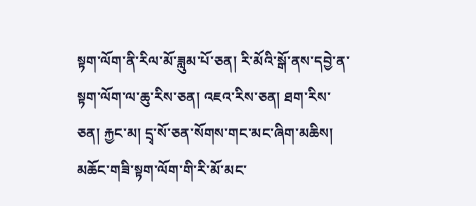སྟག་ལོག་ནི་རིལ་མོ་ཟླུམ་པོ་ཅན། རི་མོའི་སྒོ་ནས་དབྱེ་ན་སྟག་ལོག་ལ་ཆུ་རིས་ཅན། འཇའ་རིས་ཅན། ཐག་རིས་ཅན། རྐྱང་མ། དྲྭ་སོ་ཅན་སོགས་གང་མང་ཞིག་མཆིས། མཆོང་གཟི་སྟག་ལོག་གི་རི་མོ་མང་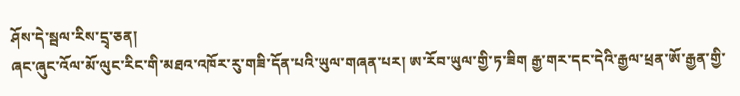ཤོས་དེ་སྦལ་རིས་དྲྭ་ཅན།
ཞང་ཞུང་འོལ་མོ་ལུང་རིང་གི་མཐའ་འཁོར་རུ་གཟི་དོན་པའི་ཡུལ་གཞན་པར། ཨ་རོབ་ཡུལ་གྱི་ཏ་ཟིག རྒྱ་གར་དང་དེའི་རྒྱལ་ཕྲན་ཨོ་རྒྱན་གྱི་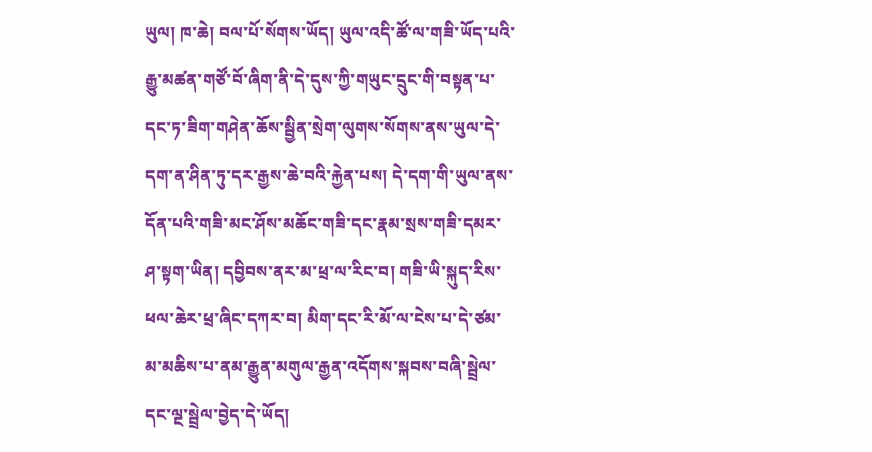ཡུལ། ཁ་ཆེ། བལ་པོ་སོགས་ཡོད། ཡུལ་འདི་ཚོ་ལ་གཟི་ཡོད་པའི་རྒྱུ་མཚན་གཙོ་བོ་ཞིག་ནི་དེ་དུས་ཀྱི་གཡུང་དྲུང་གི་བསྟན་པ་དང་ཏ་ཟིག་གཤེན་ཆོས་སྦྱིན་སྲེག་ལུགས་སོགས་ནས་ཡུལ་དེ་དག་ན་ཤིན་ཏུ་དར་རྒྱས་ཆེ་བའི་རྐྱེན་པས། དེ་དག་གི་ཡུལ་ནས་དོན་པའི་གཟི་མང་ཤོས་མཆོང་གཟི་དང་རྣམ་སྲས་གཟི་དམར་ཤ་སྟག་ཡིན། དབྱིབས་ནར་མ་ཕྲ་ལ་རིང་བ། གཟི་ཡི་སྐུད་རིས་ཕལ་ཆེར་ཕྲ་ཞིང་དཀར་བ། མིག་དང་རི་མོ་ལ་ངེས་པ་དེ་ཙམ་མ་མཆིས་པ་ནམ་རྒྱུན་མགུལ་རྒྱན་འདོགས་སྐབས་བཞི་སྦྲེལ་དང་ལྔ་སྦྲེལ་བྱེད་དེ་ཡོད།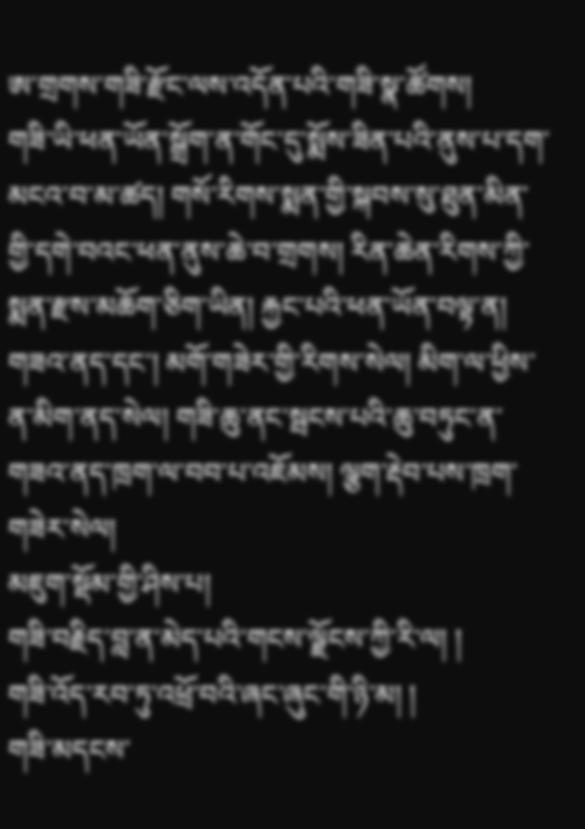ཨ་གྲགས་གཟི་རྫོང་ལས་འདོན་པའི་གཟི་སྣ་ཚོགས།
གཟི་ཡི་ཕན་ཡོན་སྒྲོག་ན་གོང་དུ་སྨོས་ཟིན་པའི་ནུས་པ་དག་མངའ་བ་མ་ཚད། གསོ་རིགས་སྨན་གྱི་སྐབས་སུ་ཐུན་མིན་གྱི་དགེ་བའང་ཕན་ནུས་ཆེ་བ་གྲགས། རིན་ཆེན་རིགས་ཀྱི་སྨན་རྫས་མཆོག་ཅིག་ཡིན། རྐྱང་པའི་ཕན་ཡོན་བལྟ་ན། གཟའ་ནད་དང་། མགོ་གཟེར་གྱི་རིགས་སེལ། མིག་ལ་ཕྱིས་ན་མིག་ནད་སེལ། གཟི་ཆུ་ནང་སྦངས་པའི་ཆུ་བཏུང་ན་གཟའ་ནད་ཁྲག་ལ་བབ་པ་འཇོམས། ལྕག་རྡེབ་པས་ཁྲག་གཟེར་སེལ།
མཇུག་སྡོམ་གྱི་ཤིས་པ།
གཟི་བརྗིད་བླ་ན་མེད་པའི་གངས་ལྗོངས་ཀྱི་རི་ལ། །
གཟི་འོད་རབ་ཏུ་འཕྲོ་བའི་ཞང་ཞུང་གི་ཉི་མ། །
གཟི་མདངས་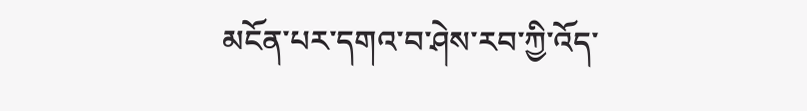མངོན་པར་དགའ་བ་ཤེས་རབ་ཀྱི་འོད་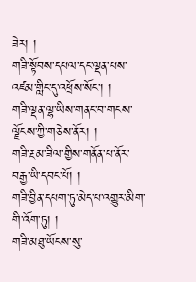ཟེར། །
གཟི་སྟོབས་དཔལ་དང་ལྡན་པས་འཛམ་གླིང་དུ་འཕྲོས་སོང་། །
གཟི་ལྡན་ལྷ་ཡིས་གནང་བ་གངས་ལྗོངས་ཀྱི་གཅེས་ནོར། །
གཟི་རྔམ་ཟིལ་གྱིས་གནོན་པ་ནོར་བརྒྱ་ཡི་དབང་པོ། །
གཟི་བྱིན་དཔག་ཏུ་མེད་པ་འགྱུར་མིག་གི་འོག་ཏུ། །
གཟི་མཐུ་ཡོངས་སུ་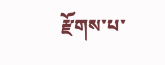རྫོགས་པ་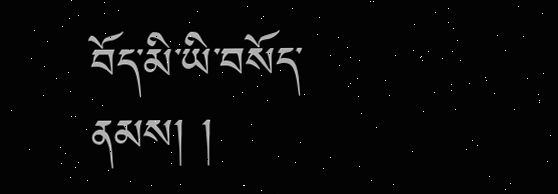བོད་མི་ཡི་བསོད་ནམས། །